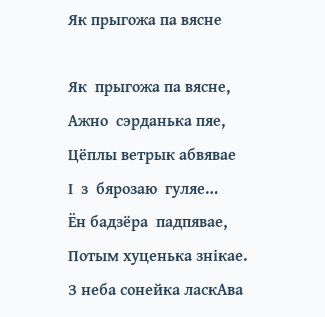Як прыгожа па вясне

Як  прыгожа па вясне,
Ажно  сэрданька пяе,
Цёплы ветрык абвявае
І  з  бярозаю  гуляе…
Ён бадзёра  падпявае,
Потым хуценька знікае.
З неба сонейка ласкАва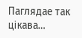Паглядае так цікава…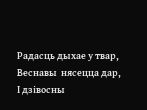Радасць дыхае у твар,
Веснавы  нясецца дар,
І дзівосны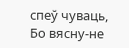спеў чуваць,
Бо вясну-не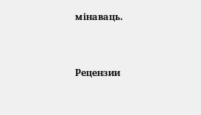мінаваць.



Рецензии